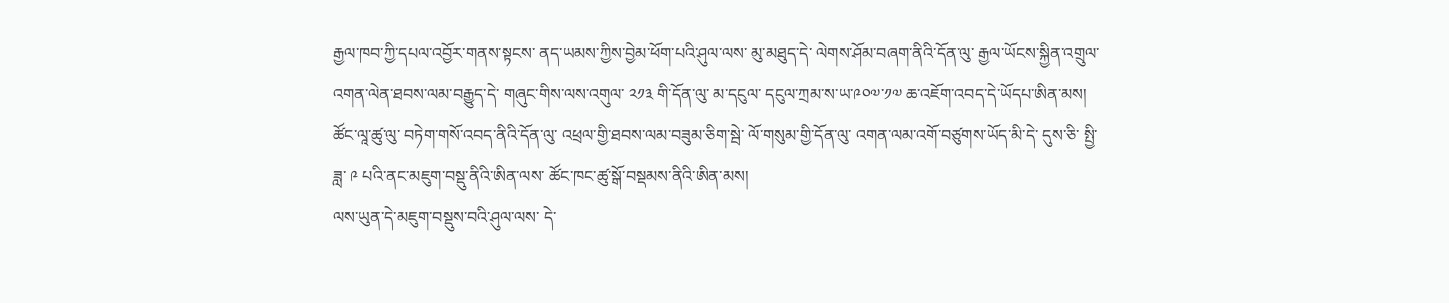རྒྱལ་ཁབ་ཀྱི་དཔལ་འབྱོར་གནས་སྟངས་ ནད་ཡམས་ཀྱིས་བྱེམ་ཕོག་པའི་ཤུལ་ལས་ མུ་མཐུད་དེ་ ལེགས་ཤོམ་བཞག་ནིའི་དོན་ལུ་ རྒྱལ་ཡོངས་སྐྱིན་འགྲུལ་འགན་ལེན་ཐབས་ལམ་བརྒྱུད་དེ་ གཞུང་གིས་ལས་འགུལ་ ༢༡༣ གི་དོན་ལུ་ མ་དངུལ་ དངུལ་ཀྲམ་ས་ཡ་༩༠༧་༡༧ ཆ་འཇོག་འབད་དེ་ཡོདཔ་ཨིན་མས། ཚོང་ལཱ་ཚུ་ལུ་ བཏེག་གསོ་འབད་ནིའི་དོན་ལུ་ འཕྲལ་གྱི་ཐབས་ལམ་བཟུམ་ཅིག་སྦེ་ ལོ་གསུམ་གྱི་དོན་ལུ་ འགན་ལམ་འགོ་བཙུགས་ཡོད་མི་དེ་ དུས་ཅི་ སྤྱི་ཟླ་ ༩ པའི་ནང་མཇུག་བསྡུ་ནིའི་ཨིན་ལས་ ཚོང་ཁང་ཚུ་སྒོ་བསྡམས་ནིའི་ཨིན་མས།
ལས་ཡུན་དེ་མཇུག་བསྡུས་བའི་ཤུལ་ལས་ དེ་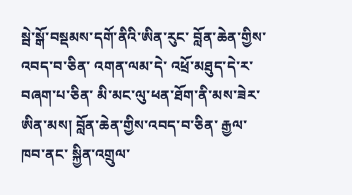སྦེ་སྒོ་བསྡམས་དགོ་ནིའི་ཨིན་རུང་ བློན་ཆེན་གྱིས་འབད་བ་ཅིན་ འགན་ལམ་དེ་ འཕྲོ་མཐུད་དེ་ར་བཞག་པ་ཅིན་ མི་མང་ལུ་ཕན་ཐོག་ནི་མས་ཟེར་ཨིན་མས། བློན་ཆེན་གྱིས་འབད་བ་ཅིན་ རྒྱལ་ཁབ་ནང་ སྐྱིན་འགྲུལ་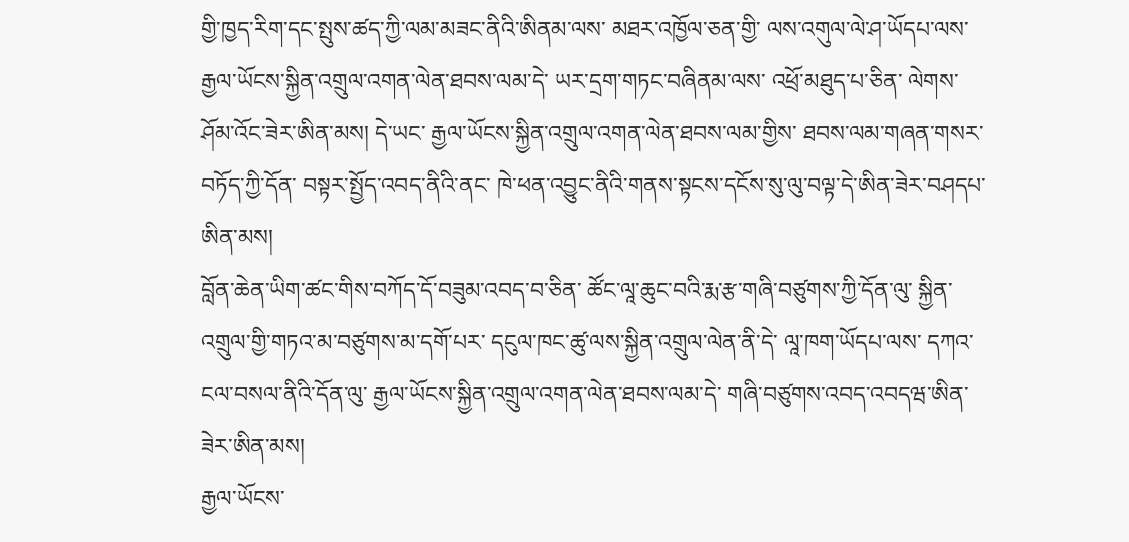གྱི་ཁྱད་རིག་དང་སྤུས་ཚད་ཀྱི་ལམ་མཟང་ནིའི་ཨིནམ་ལས་ མཐར་འཁྱོལ་ཅན་གྱི་ ལས་འགུལ་ལེ་ཤ་ཡོདཔ་ལས་རྒྱལ་ཡོངས་སྐྱིན་འགྲུལ་འགན་ལེན་ཐབས་ལམ་དེ་ ཡར་དྲག་གཏང་བཞིནམ་ལས་ འཕྲོ་མཐུད་པ་ཅིན་ ལེགས་ཤོམ་འོང་ཟེར་ཨིན་མས། དེ་ཡང་ རྒྱལ་ཡོངས་སྐྱིན་འགྲུལ་འགན་ལེན་ཐབས་ལམ་གྱིས་ ཐབས་ལམ་གཞན་གསར་བཏོད་ཀྱི་དོན་ བསྟར་སྤྱོད་འབད་ནིའི་ནང་ ཁེ་ཕན་འབྱུང་ནིའི་གནས་སྟངས་དངོས་སུ་ལུ་བལྟ་དེ་ཨིན་ཟེར་བཤདཔ་ཨིན་མས།
བློན་ཆེན་ཡིག་ཚང་གིས་བཀོད་དོ་བཟུམ་འབད་བ་ཅིན་ ཚོང་ལཱ་ཆུང་བའི་རྨ་རྩ་གཞི་བཙུགས་ཀྱི་དོན་ལུ་ སྐྱིན་འགྲུལ་གྱི་གཏའ་མ་བཙུགས་མ་དགོ་པར་ དངུལ་ཁང་ཚུ་ལས་སྐྱིན་འགྲུལ་ལེན་ནི་དེ་ ལཱ་ཁག་ཡོདཔ་ལས་ དཀའ་ངལ་བསལ་ནིའི་དོན་ལུ་ རྒྱལ་ཡོངས་སྐྱིན་འགྲུལ་འགན་ལེན་ཐབས་ལམ་དེ་ གཞི་བཙུགས་འབད་འབདཝ་ཨིན་ཟེར་ཨིན་མས།
རྒྱལ་ཡོངས་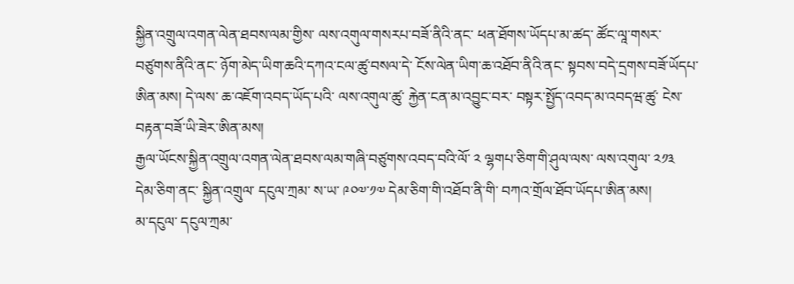སྐྱིན་འགྲུལ་འགན་ལེན་ཐབས་ལམ་གྱིས་ ལས་འགུལ་གསརཔ་བཟོ་ནིའི་ནང་ ཕན་ཐོགས་ཡོདཔ་མ་ཚད་ ཚོང་ལཱ་གསར་བཙུགས་ནིའི་ནང་ ཉོག་མེད་ཡིག་ཆའི་དཀའ་ངལ་ཚུ་བསལ་དེ་ ངོས་ལེན་ཡིག་ཆ་འཐོབ་ནིའི་ནང་ སྟབས་བདེ་དྲགས་བཟོ་ཡོདཔ་ཨིན་མས། དེ་ལས་ ཆ་འཇོག་འབད་ཡོད་པའི་ ལས་འགུལ་ཚུ་ རྐྱེན་ངན་མ་འབྱུང་བར་ བསྟར་སྤྱོད་འབད་མ་འབདཝ་ཚུ་ ངེས་བརྟན་བཟོ་ཡི་ཟེར་ཨིན་མས།
རྒྱལ་ཡོངས་སྐྱིན་འགྲུལ་འགན་ལེན་ཐབས་ལམ་གཞི་བཙུགས་འབད་བའི་ལོ་ ༢ ལྷགཔ་ཅིག་གི་ཤུལ་ལས་ ལས་འགུལ་ ༢༡༣ དེམ་ཅིག་ནང་ སྐྱིན་འགྲུལ་ དངུལ་ཀྲམ་ ས་ཡ་ ༩༠༧་༡༧ དེམ་ཅིག་གི་འཐོབ་ནི་གི་ བཀའ་གྲོལ་ཐོབ་ཡོདཔ་ཨིན་མས།
མ་དངུལ་ དངུལ་ཀྲམ་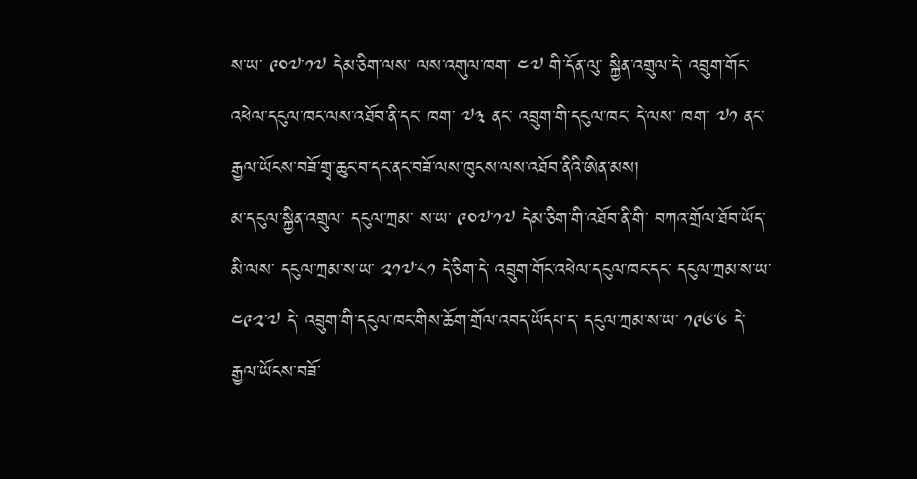ས་ཡ་ ༩༠༧་༡༧ དེམ་ཅིག་ལས་ ལས་འགུལ་ཁག་ ༤༧ གི་དོན་ལུ་ སྐྱིན་འགྲུལ་དེ་ འབྲུག་གོང་འཕེལ་དངུལ་ཁང་ལས་འཐོབ་ནི་དང་ ཁག་ ༧༣ ནང་ འབྲུག་གི་དངུལ་ཁང་ དེ་ལས་ ཁག་ ༧༡ ནང་ རྒྱལ་ཡོངས་བཟོ་གྲྭ་ཆུང་བ་དང་ནང་བཟོ་ལས་ཁུངས་ལས་འཐོབ་ནིའི་ཨིན་མས།
མ་དངུལ་སྐྱིན་འགྲུལ་ དངུལ་ཀྲམ་ ས་ཡ་ ༩༠༧་༡༧ དེམ་ཅིག་གི་འཐོབ་ནི་གི་ བཀའ་གྲོལ་ཐོབ་ཡོད་མི་ལས་ དངུལ་ཀྲམ་ས་ཡ་ ༢༡༧་༨༡ དེ་ཅིག་དེ་ འབྲུག་གོང་འཕེལ་དངུལ་ཁང་དང་ དངུལ་ཀྲམ་ས་ཡ་ ༤༩༢་༧ དེ་ འབྲུག་གི་དངུལ་ཁང་གིས་ཆོག་གྲོལ་འབད་ཡོདཔ་ད་ དངུལ་ཀྲམ་ས་ཡ་ ༡༩༦་༦ དེ་ རྒྱལ་ཡོངས་བཟོ་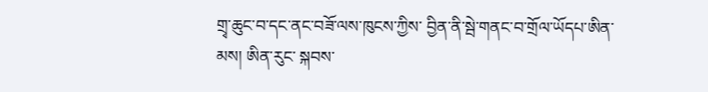གྲྭ་ཆུང་བ་དང་ནང་བཟོ་ལས་ཁུངས་ཀྱིས་ བྱིན་ནི་སྦེ་གནང་བ་གྲོལ་ཡོདཔ་ཨིན་མས། ཨིན་རུང་ སྐབས་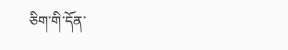ཅིག་གི་དོན་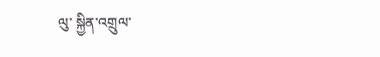ལུ་ སྐྱིན་འགྲུལ་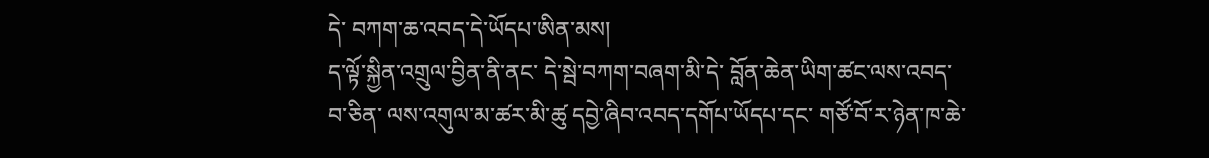དེ་ བཀག་ཆ་འབད་དེ་ཡོདཔ་ཨིན་མས།
ད་ལྟོ་སྐྱིན་འགྲུལ་བྱིན་ནི་ནང་ དེ་སྦེ་བཀག་བཞག་མི་དེ་ བློན་ཆེན་ཡིག་ཚང་ལས་འབད་བ་ཅིན་ ལས་འགུལ་མ་ཚར་མི་ཚུ དབྱེ་ཞིབ་འབད་དགོཔ་ཡོདཔ་དང་ གཙོ་བོ་ར་ཉེན་ཁ་ཆེ་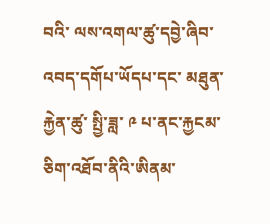བའི་ ལས་འགལ་ཚུ་དབྱེ་ཞིབ་འབད་དགོཔ་ཡོདཔ་དང་ མཐུན་རྐྱེན་ཚུ་ སྤྱི་ཟླ་ ༩ པ་ནང་རྐྱངམ་ཅིག་འཐོབ་ནིའི་ཨིནམ་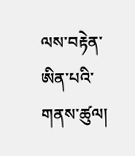ལས་བརྟེན་ཨིན་པའི་གནས་ཚུལ།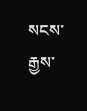སངས་རྒྱས་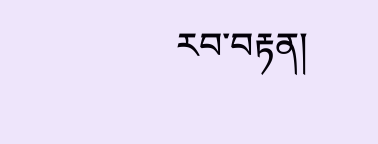རབ་བརྟན།